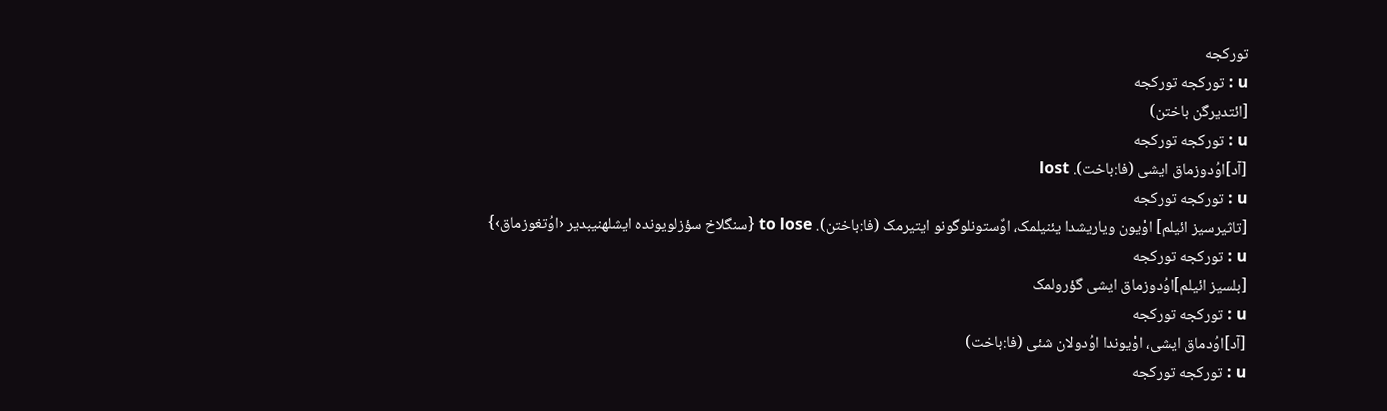تورکجه
u : تورکجه تورکجه
[ائتدیرگن باختن)
u : تورکجه تورکجه
[آد]اوُدوزماق ایشی (فا:باخت). lost
u : تورکجه تورکجه
[تاثیرسیز ائیلم] اوْیون ویاریشدا یئنیلمک، اوٌستونلوگونو ایتیرمک (فا:باختن). to lose {سنگلاخ سؤزلویونده ایشلهنیبدیر ‹اوُتغوزماق›}
u : تورکجه تورکجه
[بلسیز ائیلم]اوُدوزماق ایشی گؤرولمک
u : تورکجه تورکجه
[آد]اوُدماق ایشی، اوْیوندا اوُدولان شئی (فا:باخت)
u : تورکجه تورکجه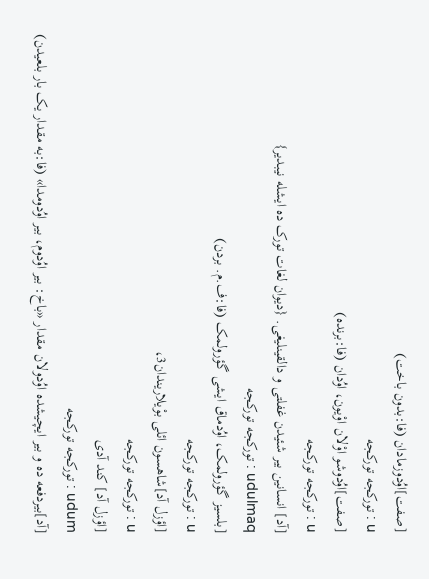[صفت]اوُدوزمادان (فا:بدون باخت)
u : تورکجه تورکجه
[صفت]اوُدوشو اوْلان اوْیون، اوُدان (فا:برنده)
u : تورکجه تورکجه
[آد] انسانین بیر شئیدن غفلتی و دالقینلیغی. {دیوان لغات تورک ده ایشله نیبدیر}
udulmaq : تورکجه تورکجه
[بلسیز گؤرولمک، اوُدماق ایشی گؤرولمک (فا:ف.م. بردن)
u : تورکجه تورکجه
[اؤزل آد]شاهسون ائلی بوْیلاریندان3،
u : تورکجه تورکجه
[اؤزل آد] کند آدی
udum : تورکجه تورکجه
[آد]بیردفعه ده و بیر ایچیشده اوُدولان مقدار «باخ: بیر اوُدوم، بیر اوُدومدا» (فا:به مقدار یک بار بلعیدن)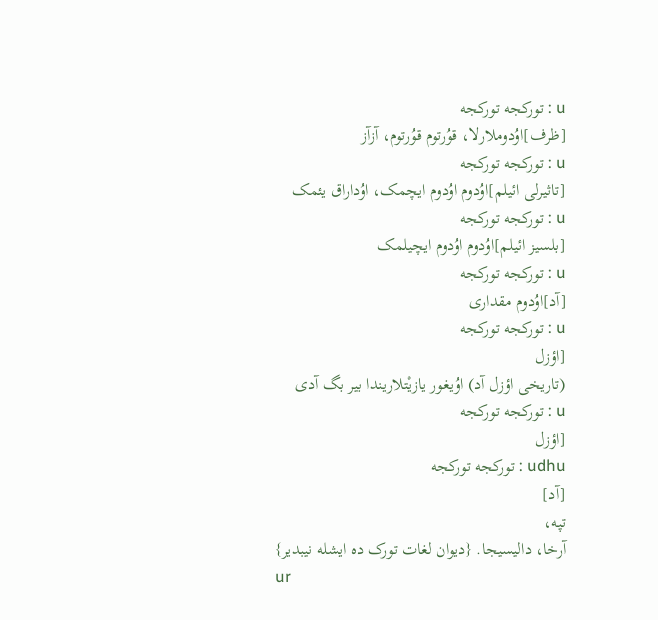u : تورکجه تورکجه
[ظرف]اوُدوملارلا، قوُرتوم قوُرتوم، آزآز
u : تورکجه تورکجه
[تاثیرلی ائیلم]اوُدوم اوُدوم ایچمک، اوُداراق یئمک
u : تورکجه تورکجه
[بلسیز ائیلم]اوُدوم اوُدوم ایچیلمک
u : تورکجه تورکجه
[آد]اوُدوم مقداری
u : تورکجه تورکجه
[اؤزل
(تاریخی اؤزل آد) اوُیغور یازیْتلاریندا بیر بگ آدی
u : تورکجه تورکجه
[اؤزل
udhu : تورکجه تورکجه
[آد]
تپه،
آرخا، دالیسیجا. {دیوان لغات تورک ده ایشله نیبدیر}
ur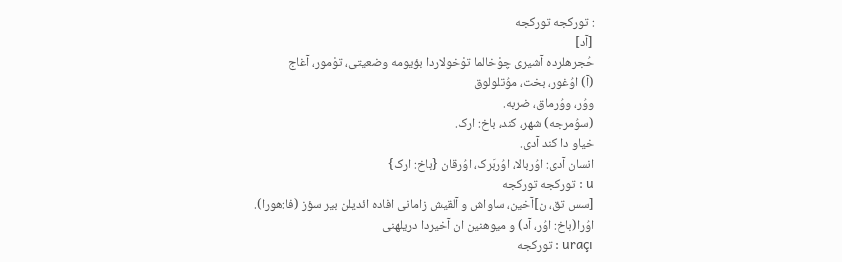: تورکجه تورکجه
[آد]
حُجرهلرده آشیری چوْخالما توْخولاردا بؤیومه وضعیتی، توْمور، آغاج
(آ) اوُغور، بخت، موُتلولوق
ووُر، ووُرماق، ضربه.
(سوُمرجه) شهر، کند، باخ: ارک.
خیاو دا کند آدی.
انسان آدی: اوُربالا، اوُربَرک، اوُرقان {باخ: ارک}
u : تورکجه تورکجه
[سس تق، ن]آخین، ساواش و آلقیش زامانی افاده ائدیلن بیر سؤز (فا:هورا).
اوُرا(باخ: اوُر، آد) و میوهنین ان آخیردا دریلهنی
uraçı : تورکجه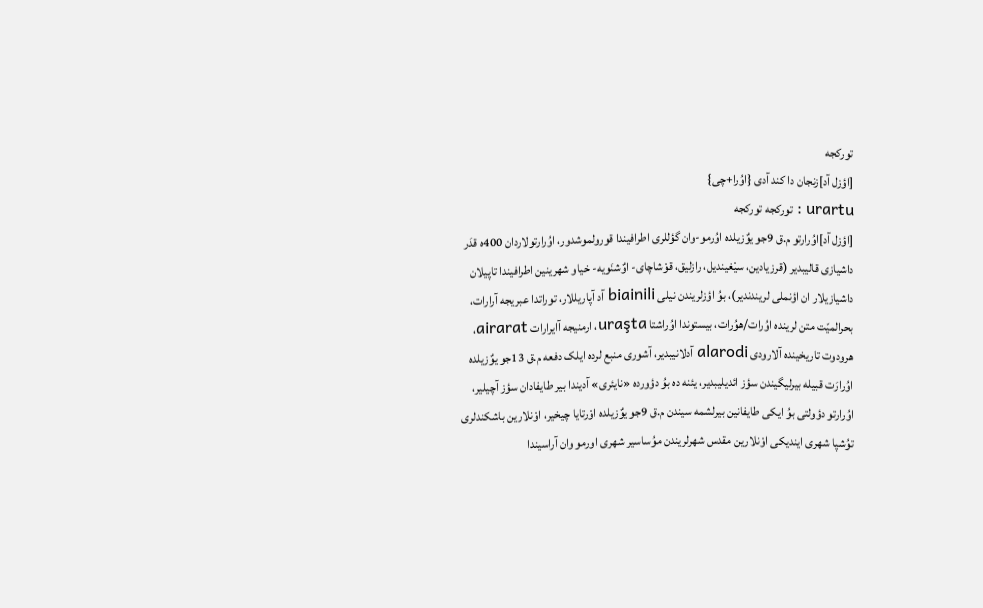تورکجه
[اؤزل آد]زنجان دا کند آدی {اوُرا+چی}
urartu : تورکجه تورکجه
[اؤزل آد]اوُرارتو م.ق 9جو یوٌزیلده اوُرمو-وان گؤللری اطرافیندا قورولموشدور، اوُرارتولاردان 400ه قدَر داشیازی قالیبدیر (قرزیادین، سیْغیندیل، رازلیق، قوْشاچای- اوٌشنَویه- خیاو شهرینین اطرافیندا تاپیلان داشیازیلار ان اؤنملی لریندندیر)، بوُ اؤزلریندن نیلی biainili آد آپاریللار، توراتدا عبریجه آرارات، بحرالمیّت متن لرینده اوُرات/هوُرات، بیستوندا اوُراشتا uraşta، ارمنیجه آایرارات airarat، هرودوت تاریخینده آلارودی alarodi آدلانیبدیر، آشوری منبع لرده ایلک دفعه م.ق 13جو یوٌزیلده اوُرارَت قبیله بیرلیگیندن سؤز ائدیلیبدیر، یئنه ده بوُ دؤورده «نایئری» آدیندا بیر طایفادان سؤز آچیلیر، اوُرارتو دؤولتی بوُ ایکی طایفانین بیرلشمه سیندن م.ق 9جو یوٌزیلده اوْرتایا چیخیر، اوْنلارین باشکندلری توُشپا شهری ایندیکی اوْنلارین مقدس شهرلریندن موُساسیر شهری اورمو وان آراسیندا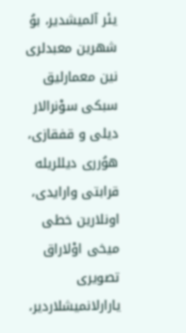یئر آلمیشدیر، بوُ شهرین معبدلری نین معمارلیق سبکی سوْنرالار دیلی و قفقازی، هوُرری دیللریله قرابتی وارایدی، اونلارین خطی میخی اوْلاراق تصویری یارارلانمیشلاردیر،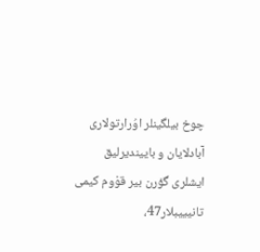چوخ بیلگینلر اوُرارتولاری آبادلایان و باییندیرلیق ایشلری گؤرن بیر قوْوم کیمی تانیییبلار47،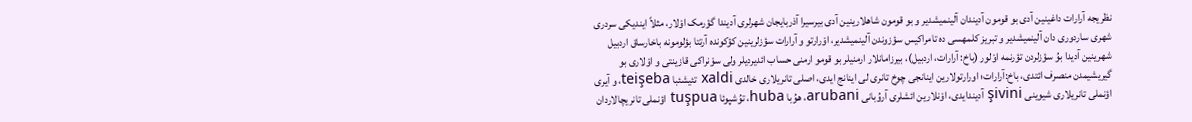نظریجه آرارات داغینین آدی بو قومون آدیندان آلینمیشدیر و بو قومون شاهلارینین آدی بیرسیرا آذربایجان شهرلری آدیندا گؤرمک اوْلار، مثلاً ایندیکی سردری شهری ساردوری دان آلینمیشدیر و تبریز کلمهسی ده تامراکیس سؤزوندن آلینمیشدیر، اوْرارتو و آرارات سؤزلرینین کؤکونده آرتتا بؤلومونه باخارساق اردبیل شهرینین آدیدا بوُ سؤزلردن تؤرنمه اوْلور (باخ: آرارات، اردبیل)، بیرزامانلار ارمنیلر بو قومو ارمنی حساب ائدیردیلر ولی سوْنراکی قازینتی و اوْلاری بو گیریشیمدن منصرف ائتدی، باخ:آرارات؛ اورارتولارین اینانجی چوخ تانری لی اینانج ایدی، اصلی تانریلاری خالدی xaldi تئیشئبا teişeba، و آیری اؤنملی تانریلاری شیوینی şivini آدیندایدی، اوْنلارین ائشلری آروُبانی arubani، هوُبا huba، توُشپوئا tuşpua اؤنملی تانریچالاردان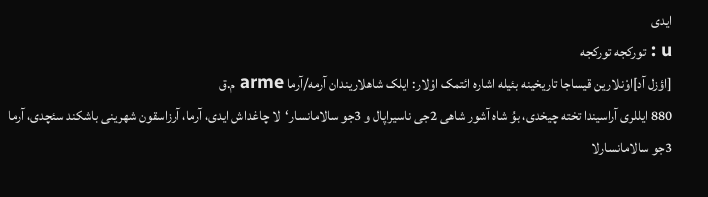ایدی
u : تورکجه تورکجه
[اؤزل آد]اوْنلارین قیساجا تاریخینه بئیله اشاره ائتمک اوْلار: ایلک شاهلاریندان آرمه/آرما arme م.ق
880 ایللری آراسیندا تخته چیخدی، بوُ شاه آشور شاهی 2جی ناسیراپال و 3جو سالامانسار‘لا چاغداش ایدی، آرما، آرزاسقون شهرینی باشکند سئچدی، آرما 3جو سالامانسارلا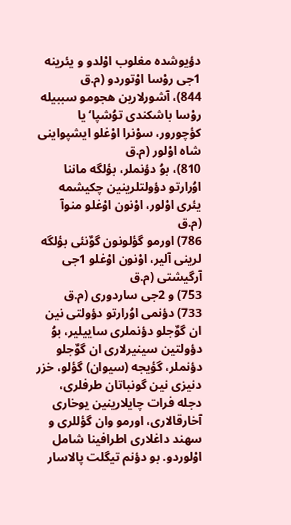دؤیوشده مغلوب اوْلدو و یئرینه 1جی روْسا اوْتوردو (م.ق
844)، آشورلارین هجومو سببیله روْسا باشکندی توُشپا‘یا کؤچورور، سوْنرا اوْغلو ایشپواینی شاه اوْلور (م.ق
810)، بوُ دؤنملر، بؤلگه ماننا اوُرارتو دؤولتلرینین چکیشمه یئری اوْلور، اوْنون اوْغلو منوآ (م.ق
786) اورمو گؤلونون گوٌنئی بؤلگه لرینی آلیر، اوْنون اوْغلو 1جی آرگیشتی (م.ق
753) و 2جی ساردوری (م.ق
733) دؤنمی اوُرارتو دؤولتی نین ان گوٌجلو دؤنملری ساییلیر، بوُ دؤولتین سینیرلاری ان گوٌجلو دؤنملر، گؤیجه (سیوان) گؤلو، خزر دنیزی نین گونباتان طرفلری، دجله فرات چایلارینین یوخاری آخارقالاری، اورمو وان گؤللری و سهند داغلاری اطرافینا شامل اوْلوردو. بو دؤنم تیگلت پالاسار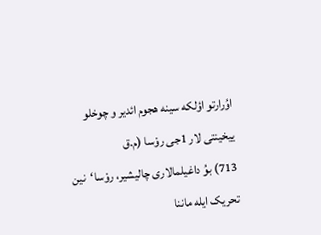اوُرارتو اؤلکه سینه هجوم ائدیر و چوخلو ییخینتی لار 1جی روْسا (م.ق
713) بوُ داغیلمالاری چالیشیر، روْسا‘نین تحریک ایله ماننا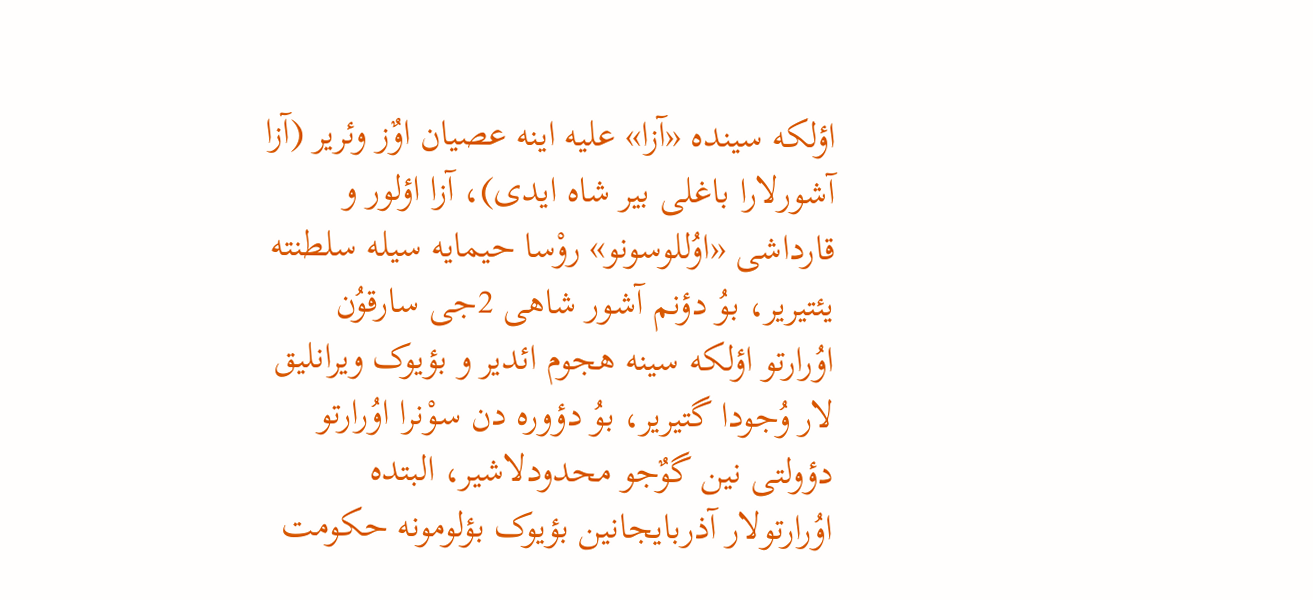اؤلکه سینده «آزا» علیه اینه عصیان اوٌز وئریر (آزا آشورلارا باغلی بیر شاه ایدی)، آزا اؤلور و قارداشی «اوُللوسونو» روْسا حیمایه سیله سلطنته یئتیریر، بوُ دؤنم آشور شاهی 2جی سارقوُن اوُرارتو اؤلکه سینه هجوم ائدیر و بؤیوک ویرانلیق لار وُجودا گتیریر، بوُ دؤوره دن سوْنرا اوُرارتو دؤولتی نین گوٌجو محدودلاشیر، البتده اوُرارتولار آذربایجانین بؤیوک بؤلومونه حکومت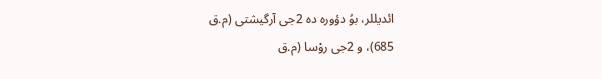ائدیللر، بوُ دؤوره ده 2جی آرگیشتی (م.ق
685)، و 2جی روْسا (م.ق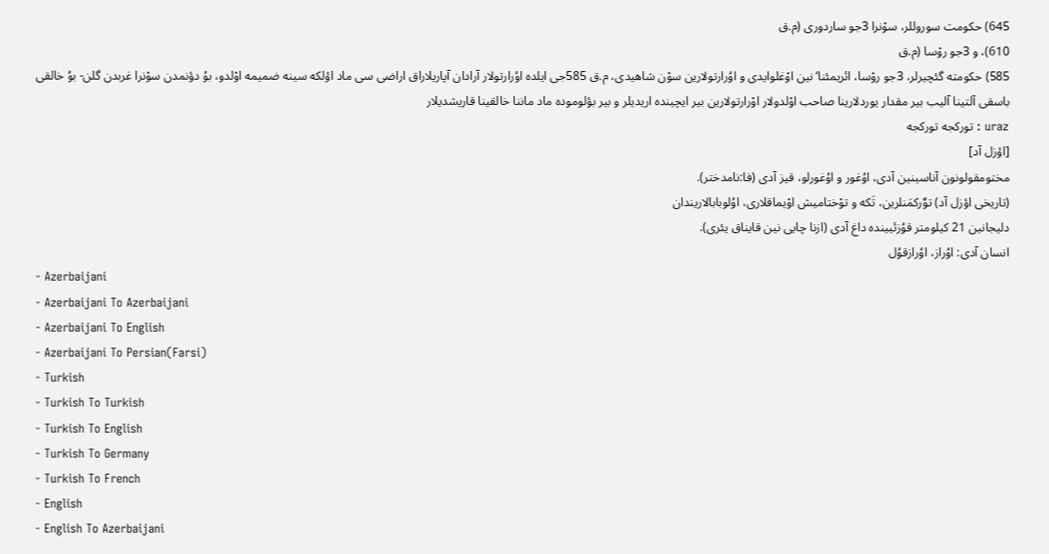645) حکومت سوروللر، سوْنرا 3جو ساردوری (م.ق
610)، و 3جو روْسا (م.ق
585) حکومته گئچیرلر، 3جو روْسا، ائریمئنا‘نین اوْغلوایدی و اوُرارتولارین سوْن شاهیدی، م.ق 585جی ایلده اوُرارتولار آرادان آپاریلاراق اراضی سی ماد اؤلکه سینه ضمیمه اوْلدو، بوُ دؤنمدن سوْنرا غربدن گلن- بوُ خالقی باسقی آلتینا آلیب بیر مقدار یوردلارینا صاحب اوْلدولار اوْرارتولارین بیر ایچینده اریدیلر و بیر بؤلوموده ماد ماننا خالقینا قاریشدیلار
uraz : تورکجه تورکجه
[اؤزل آد]
مختومقولونون آناسینین آدی، اوُغور و اوُغورلو، قیز آدی (فا:نامدختر).
(تاریخی اؤزل آد) توٌرکمَنلرین، تَکه و توْختامیش اوْیماقلاری، اوُلوبابالاریندان
دلیجانین 21 کیلومتر قوُزئیینده داغ آدی (ازنا چایی نین قایناق یئری).
انسان آدی: اوُراز، اوُرازقوُل
- Azerbaijani
- Azerbaijani To Azerbaijani
- Azerbaijani To English
- Azerbaijani To Persian(Farsi)
- Turkish
- Turkish To Turkish
- Turkish To English
- Turkish To Germany
- Turkish To French
- English
- English To Azerbaijani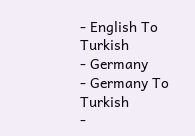- English To Turkish
- Germany
- Germany To Turkish
-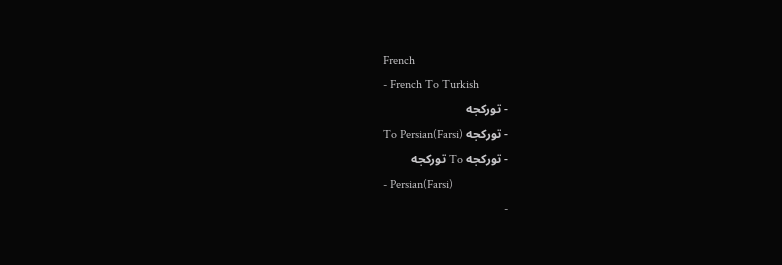French
- French To Turkish
- تورکجه
- تورکجه To Persian(Farsi)
- تورکجه To تورکجه
- Persian(Farsi)
-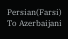Persian(Farsi) To Azerbaijani